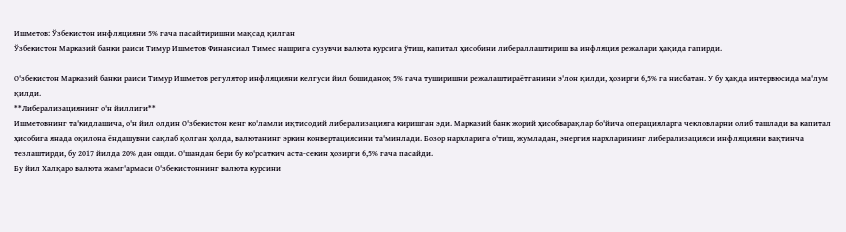Ишметов: Ўзбекистон инфляцияни 5% гача пасайтиришни мақсад қилган
Ўзбекистон Марказий банки раиси Тимур Ишметов Финансиал Тимес нашрига сузувчи валюта курсига ўтиш, капитал ҳисобини либераллаштириш ва инфляция режалари ҳақида гапирди.

О'збекистон Марказий банки раиси Тимур Ишметов регулятор инфляцияни келгуси йил бошиданоқ 5% гача туширишни режалаштираётганини э'лон қилди, ҳозирги 6,5% га нисбатан. У бу ҳақда интервюсида ма'лум қилди.
**Либерализациянинг о'н йиллиги**
Ишметовнинг та'кидлашича, о'н йил олдин О'збекистон кенг ко'ламли иқтисодий либерализацияга киришган эди. Марказий банк жорий ҳисобварақлар бо'йича операцияларга чекловларни олиб ташлади ва капитал ҳисобига янада оқилона ёндашувни сақлаб қолган ҳолда, валютанинг эркин конвертациясини та'минлади. Бозор нархларига о'тиш, жумладан, энергия нархларининг либерализацияси инфляцияни вақтинча тезлаштирди, бу 2017 йилда 20% дан ошди. О'шандан бери бу ко'рсаткич аста-секин ҳозирги 6,5% гача пасайди.
Бу йил Халқаро валюта жамг'армаси О'збекистоннинг валюта курсини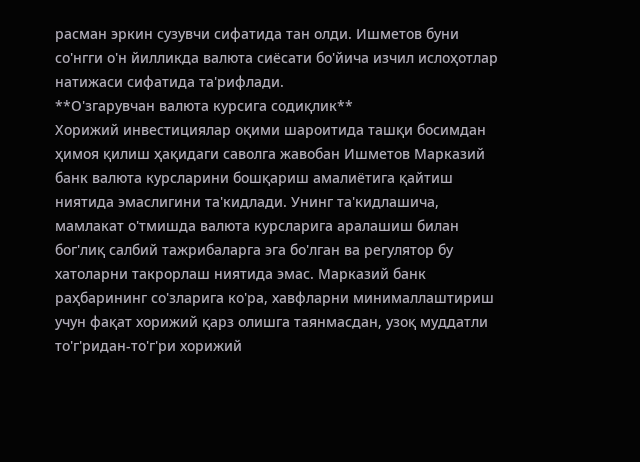расман эркин сузувчи сифатида тан олди. Ишметов буни со'нгги о'н йилликда валюта сиёсати бо'йича изчил ислоҳотлар натижаси сифатида та'рифлади.
**О'згарувчан валюта курсига содиқлик**
Хорижий инвестициялар оқими шароитида ташқи босимдан ҳимоя қилиш ҳақидаги саволга жавобан Ишметов Марказий банк валюта курсларини бошқариш амалиётига қайтиш ниятида эмаслигини та'кидлади. Унинг та'кидлашича, мамлакат о'тмишда валюта курсларига аралашиш билан бог'лиқ салбий тажрибаларга эга бо'лган ва регулятор бу хатоларни такрорлаш ниятида эмас. Марказий банк раҳбарининг со'зларига ко'ра, хавфларни минималлаштириш учун фақат хорижий қарз олишга таянмасдан, узоқ муддатли то'г'ридан-то'г'ри хорижий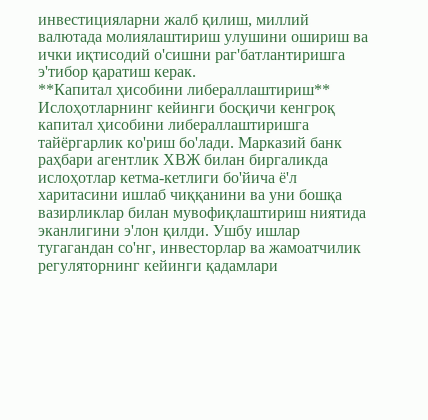инвестицияларни жалб қилиш, миллий валютада молиялаштириш улушини ошириш ва ички иқтисодий о'сишни раг'батлантиришга э'тибор қаратиш керак.
**Капитал ҳисобини либераллаштириш**
Ислоҳотларнинг кейинги босқичи кенгроқ капитал ҳисобини либераллаштиришга тайёргарлик ко'риш бо'лади. Марказий банк раҳбари агентлик ХВЖ билан биргаликда ислоҳотлар кетма-кетлиги бо'йича ё'л харитасини ишлаб чиққанини ва уни бошқа вазирликлар билан мувофиқлаштириш ниятида эканлигини э'лон қилди. Ушбу ишлар тугагандан со'нг, инвесторлар ва жамоатчилик регуляторнинг кейинги қадамлари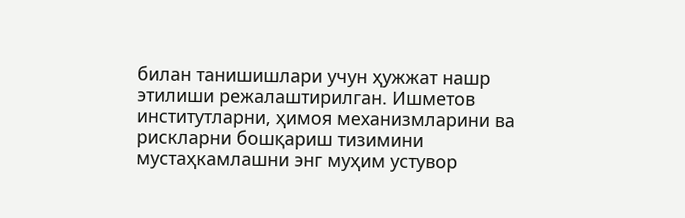билан танишишлари учун ҳужжат нашр этилиши режалаштирилган. Ишметов институтларни, ҳимоя механизмларини ва рискларни бошқариш тизимини мустаҳкамлашни энг муҳим устувор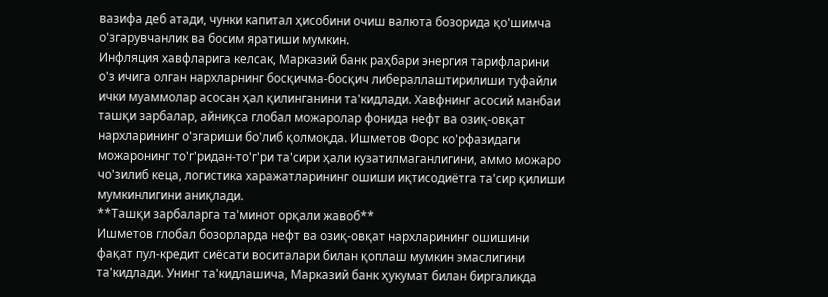вазифа деб атади, чунки капитал ҳисобини очиш валюта бозорида қо'шимча о'згарувчанлик ва босим яратиши мумкин.
Инфляция хавфларига келсак, Марказий банк раҳбари энергия тарифларини о'з ичига олган нархларнинг босқичма-босқич либераллаштирилиши туфайли ички муаммолар асосан ҳал қилинганини та'кидлади. Хавфнинг асосий манбаи ташқи зарбалар, айниқса глобал можаролар фонида нефт ва озиқ-овқат нархларининг о'згариши бо'либ қолмоқда. Ишметов Форс ко'рфазидаги можаронинг то'г'ридан-то'г'ри та'сири ҳали кузатилмаганлигини, аммо можаро чо'зилиб кеца, логистика харажатларининг ошиши иқтисодиётга та'сир қилиши мумкинлигини аниқлади.
**Ташқи зарбаларга та'минот орқали жавоб**
Ишметов глобал бозорларда нефт ва озиқ-овқат нархларининг ошишини фақат пул-кредит сиёсати воситалари билан қоплаш мумкин эмаслигини та'кидлади. Унинг та'кидлашича, Марказий банк ҳукумат билан биргаликда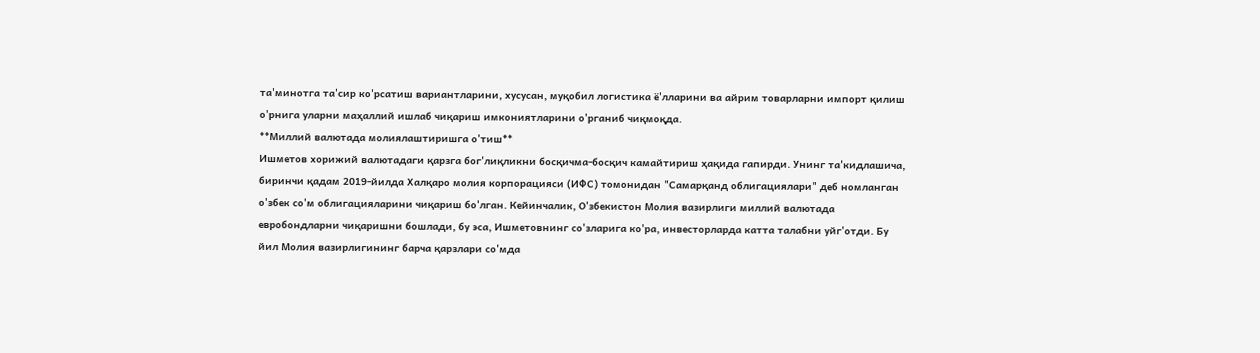та'минотга та'сир ко'рсатиш вариантларини, хусусан, муқобил логистика ё'лларини ва айрим товарларни импорт қилиш о'рнига уларни маҳаллий ишлаб чиқариш имкониятларини о'рганиб чиқмоқда.
**Миллий валютада молиялаштиришга о'тиш**
Ишметов хорижий валютадаги қарзга бог'лиқликни босқичма-босқич камайтириш ҳақида гапирди. Унинг та'кидлашича, биринчи қадам 2019-йилда Халқаро молия корпорацияси (ИФС) томонидан "Самарқанд облигациялари" деб номланган о'збек со'м облигацияларини чиқариш бо'лган. Кейинчалик, О'збекистон Молия вазирлиги миллий валютада евробондларни чиқаришни бошлади, бу эса, Ишметовнинг со'зларига ко'ра, инвесторларда катта талабни уйг'отди. Бу йил Молия вазирлигининг барча қарзлари со'мда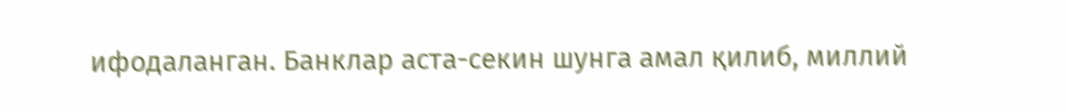ифодаланган. Банклар аста-секин шунга амал қилиб, миллий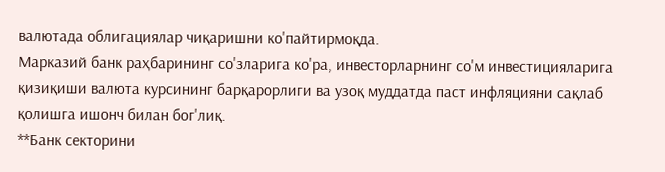валютада облигациялар чиқаришни ко'пайтирмоқда.
Марказий банк раҳбарининг со'зларига ко'ра, инвесторларнинг со'м инвестицияларига қизиқиши валюта курсининг барқарорлиги ва узоқ муддатда паст инфляцияни сақлаб қолишга ишонч билан бог'лиқ.
**Банк секторини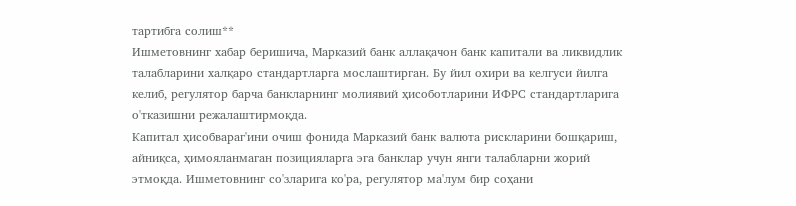тартибга солиш**
Ишметовнинг хабар беришича, Марказий банк аллақачон банк капитали ва ликвидлик талабларини халқаро стандартларга мослаштирган. Бу йил охири ва келгуси йилга келиб, регулятор барча банкларнинг молиявий ҳисоботларини ИФРС стандартларига о'тказишни режалаштирмоқда.
Капитал ҳисобвараг'ини очиш фонида Марказий банк валюта рискларини бошқариш, айниқса, ҳимояланмаган позицияларга эга банклар учун янги талабларни жорий этмоқда. Ишметовнинг со'зларига ко'ра, регулятор ма'лум бир соҳани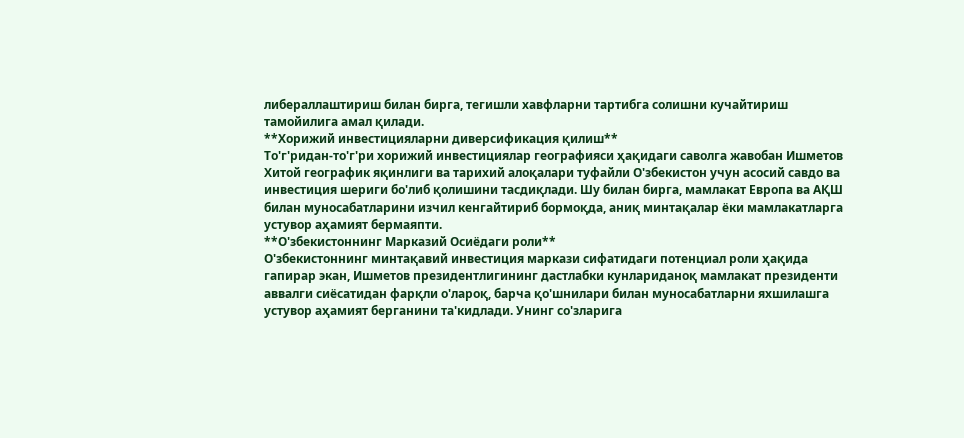либераллаштириш билан бирга, тегишли хавфларни тартибга солишни кучайтириш тамойилига амал қилади.
**Хорижий инвестицияларни диверсификация қилиш**
То'г'ридан-то'г'ри хорижий инвестициялар географияси ҳақидаги саволга жавобан Ишметов Хитой географик яқинлиги ва тарихий алоқалари туфайли О'збекистон учун асосий савдо ва инвестиция шериги бо'либ қолишини тасдиқлади. Шу билан бирга, мамлакат Европа ва АҚШ билан муносабатларини изчил кенгайтириб бормоқда, аниқ минтақалар ёки мамлакатларга устувор аҳамият бермаяпти.
**О'збекистоннинг Марказий Осиёдаги роли**
О'збекистоннинг минтақавий инвестиция маркази сифатидаги потенциал роли ҳақида гапирар экан, Ишметов президентлигининг дастлабки кунлариданоқ мамлакат президенти аввалги сиёсатидан фарқли о'лароқ, барча қо'шнилари билан муносабатларни яхшилашга устувор аҳамият берганини та'кидлади. Унинг со'зларига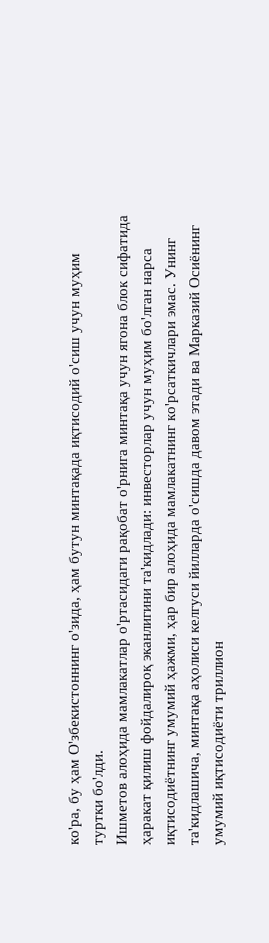ко'ра, бу ҳам О'збекистоннинг о'зида, ҳам бутун минтақада иқтисодий о'сиш учун муҳим туртки бо'лди.
Ишметов алоҳида мамлакатлар о'ртасидаги рақобат о'рнига минтақа учун ягона блок сифатида ҳаракат қилиш фойдалироқ эканлигини та'кидлади: инвесторлар учун муҳим бо'лган нарса иқтисодиётнинг умумий ҳажми, ҳар бир алоҳида мамлакатнинг ко'рсаткичлари эмас. Унинг та'кидлашича, минтақа аҳолиси келгуси йилларда о'сишда давом этади ва Марказий Осиёнинг умумий иқтисодиёти триллион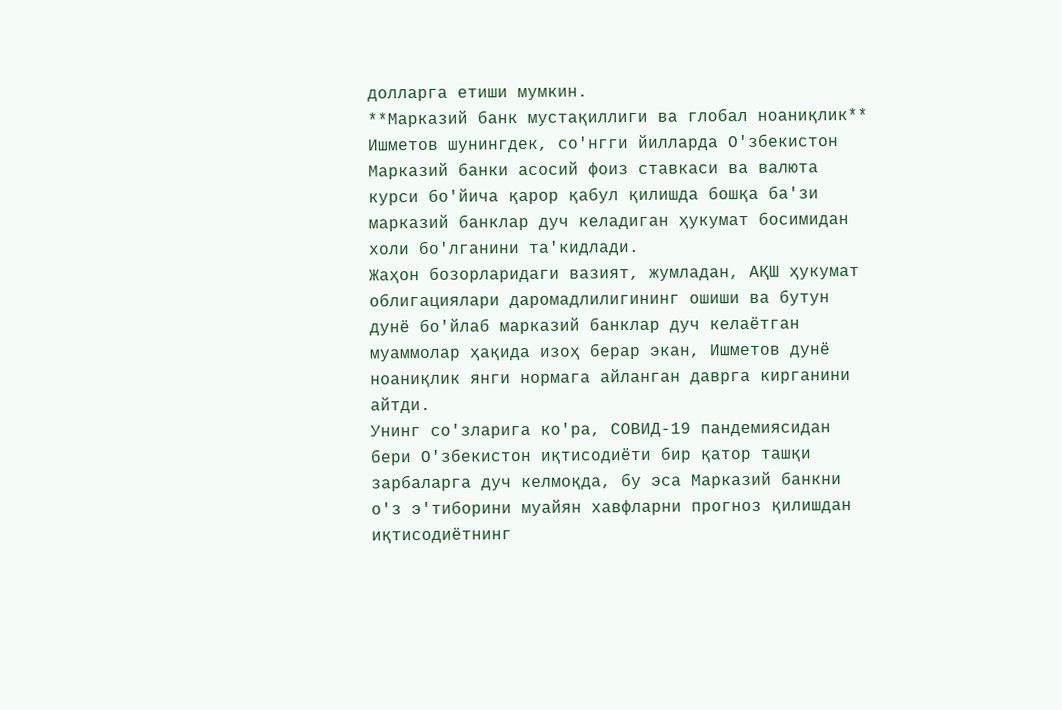долларга етиши мумкин.
**Марказий банк мустақиллиги ва глобал ноаниқлик**
Ишметов шунингдек, со'нгги йилларда О'збекистон Марказий банки асосий фоиз ставкаси ва валюта курси бо'йича қарор қабул қилишда бошқа ба'зи марказий банклар дуч келадиган ҳукумат босимидан холи бо'лганини та'кидлади.
Жаҳон бозорларидаги вазият, жумладан, АҚШ ҳукумат облигациялари даромадлилигининг ошиши ва бутун дунё бо'йлаб марказий банклар дуч келаётган муаммолар ҳақида изоҳ берар экан, Ишметов дунё ноаниқлик янги нормага айланган даврга кирганини айтди.
Унинг со'зларига ко'ра, СОВИД-19 пандемиясидан бери О'збекистон иқтисодиёти бир қатор ташқи зарбаларга дуч келмоқда, бу эса Марказий банкни о'з э'тиборини муайян хавфларни прогноз қилишдан иқтисодиётнинг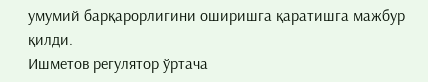умумий барқарорлигини оширишга қаратишга мажбур қилди.
Ишметов регулятор ўртача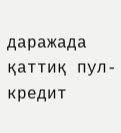даражада қаттиқ пул-кредит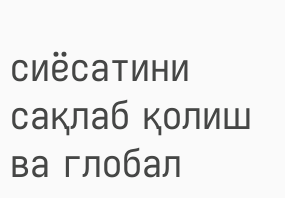сиёсатини сақлаб қолиш ва глобал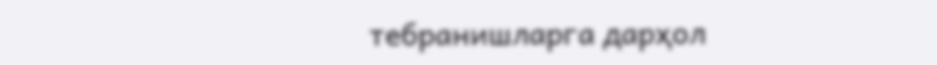тебранишларга дарҳол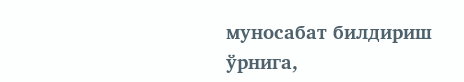муносабат билдириш ўрнига,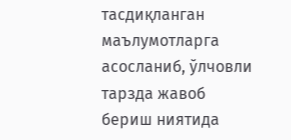тасдиқланган маълумотларга асосланиб, ўлчовли тарзда жавоб бериш ниятида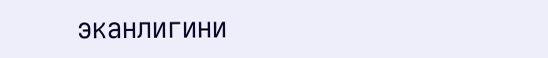эканлигини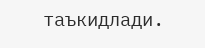таъкидлади.